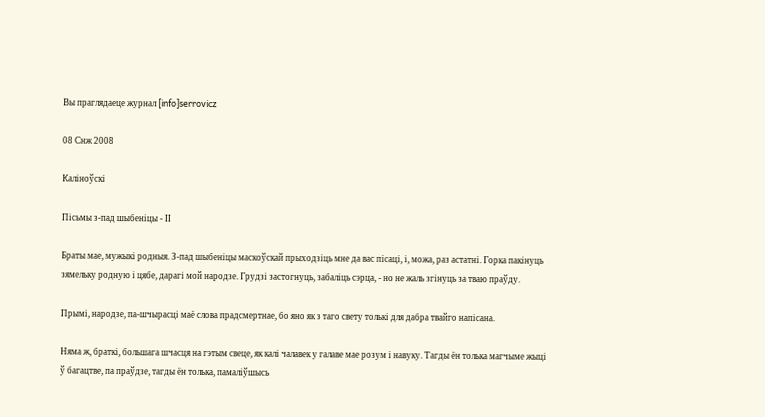Вы праглядаеце журнал [info]serrovicz

08 Снж 2008

Каліноўскі

Пісьмы з-пад шыбеніцы - ІІ

Браты мае, мужыкі родныя. З-пад шыбеніцы маскоўскай прыходзіць мне да вас пісаці, і, можа, раз астатні. Горка пакінуць зямельку родную і цябе, дарагі мой народзе. Грудзі застогнуць, забаліць сэрца, - но не жаль згінуць за тваю праўду.

Прымі, народзе, па-шчырасці маё слова прадсмертнае, бо яно як з таго свету толькі для дабра твайго напісана.

Няма ж, браткі, большага шчасця на гэтым свеце, як калі чалавек у галаве мае розум і навуку. Тагды ён толька магчыме жыці ў багацтве, па праўдзе, тагды ён толька, памаліўшысь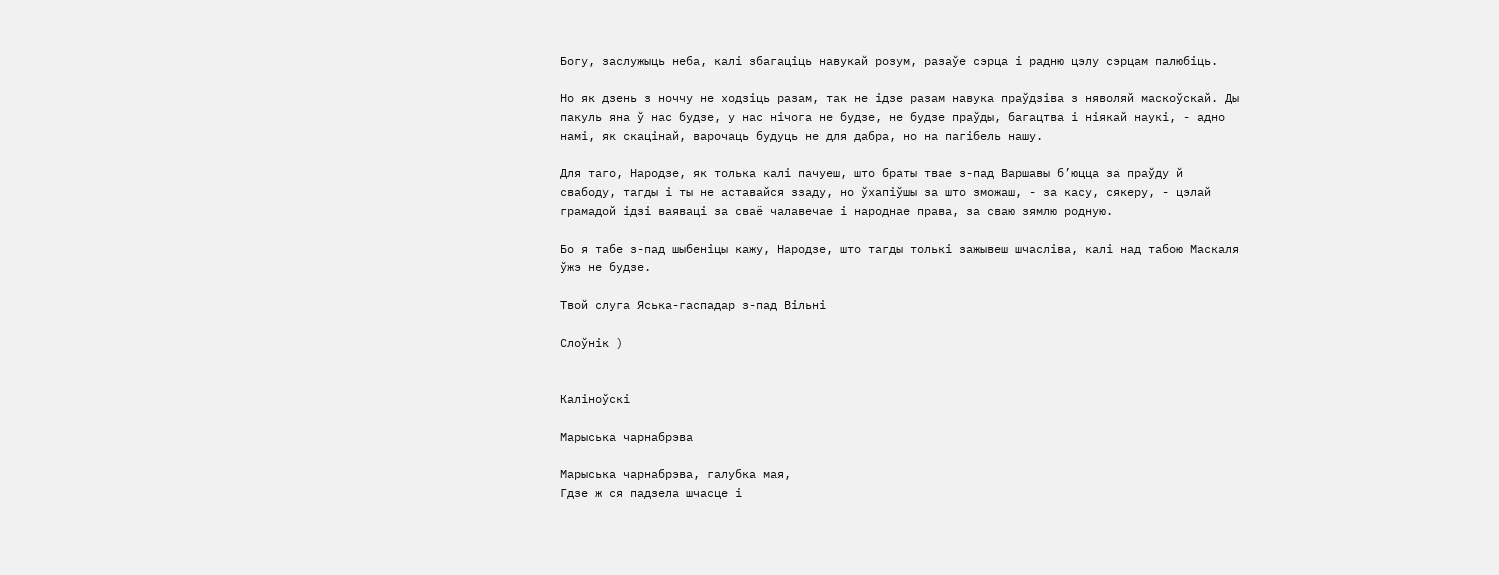Богу, заслужыць неба, калі збагаціць навукай розум, разаўе сэрца і радню цэлу сэрцам палюбіць.

Но як дзень з ноччу не ходзіць разам, так не ідзе разам навука праўдзіва з няволяй маскоўскай. Ды пакуль яна ў нас будзе, у нас нічога не будзе, не будзе праўды, багацтва і ніякай наукі, - адно намі, як скацінай, варочаць будуць не для дабра, но на пагібель нашу.

Для таго, Народзе, як толька калі пачуеш, што браты твае з-пад Варшавы б’юцца за праўду й свабоду, тагды і ты не аставайся ззаду, но ўхапіўшы за што зможаш, - за касу, сякеру, - цэлай грамадой ідзі ваяваці за сваё чалавечае і народнае права, за сваю зямлю родную.

Бо я табе з-пад шыбеніцы кажу, Народзе, што тагды толькі зажывеш шчасліва, калі над табою Маскаля ўжэ не будзе.

Твой слуга Яська-гаспадар з-пад Вільні

Слоўнік )


Каліноўскі

Марыська чарнабрэва

Марыська чарнабрэва, галубка мая,
Гдзе ж ся падзела шчасце і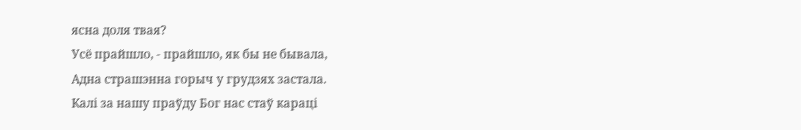ясна доля твая?
Усё прайшло, - прайшло, як бы не бывала,
Адна страшэнна горыч у грудзях застала.
Калі за нашу праўду Бог нас стаў караці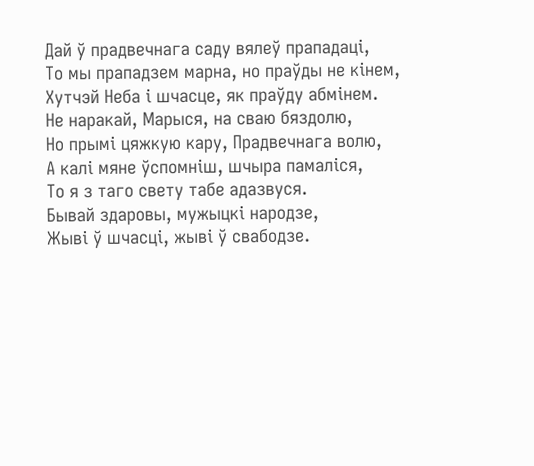Дай ў прадвечнага саду вялеў прападаці,
То мы прападзем марна, но праўды не кінем,
Хутчэй Неба і шчасце, як праўду абмінем.
Не наракай, Марыся, на сваю бяздолю,
Но прымі цяжкую кару, Прадвечнага волю,
А калі мяне ўспомніш, шчыра памаліся,
То я з таго свету табе адазвуся.
Бывай здаровы, мужыцкі народзе,
Жыві ў шчасці, жыві ў свабодзе.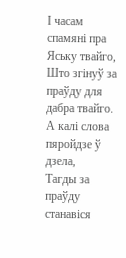І часам спамяні пра Яську твайго,
Што згінуў за праўду для дабра твайго.
А калі слова пяройдзе ў дзела,
Тагды за праўду станавіся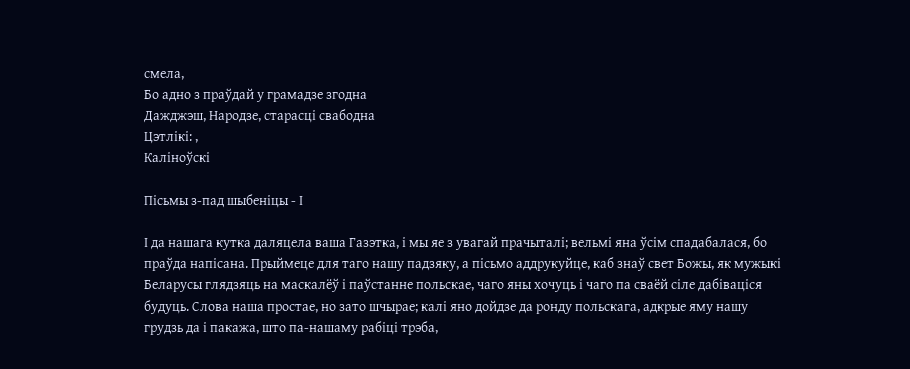смела,
Бо адно з праўдай у грамадзе згодна
Дажджэш, Народзе, старасці свабодна
Цэтлікі: ,
Каліноўскі

Пісьмы з-пад шыбеніцы - І

І да нашага кутка даляцела ваша Газэтка, і мы яе з увагай прачыталі; вельмі яна ўсім спадабалася, бо праўда напісана. Прыймеце для таго нашу падзяку, а пісьмо аддрукуйце, каб знаў свет Божы, як мужыкі Беларусы глядзяць на маскалёў і паўстанне польскае, чаго яны хочуць і чаго па сваёй сіле дабіваціся будуць. Слова наша простае, но зато шчырае; калі яно дойдзе да ронду польскага, адкрые яму нашу грудзь да і пакажа, што па-нашаму рабіці трэба,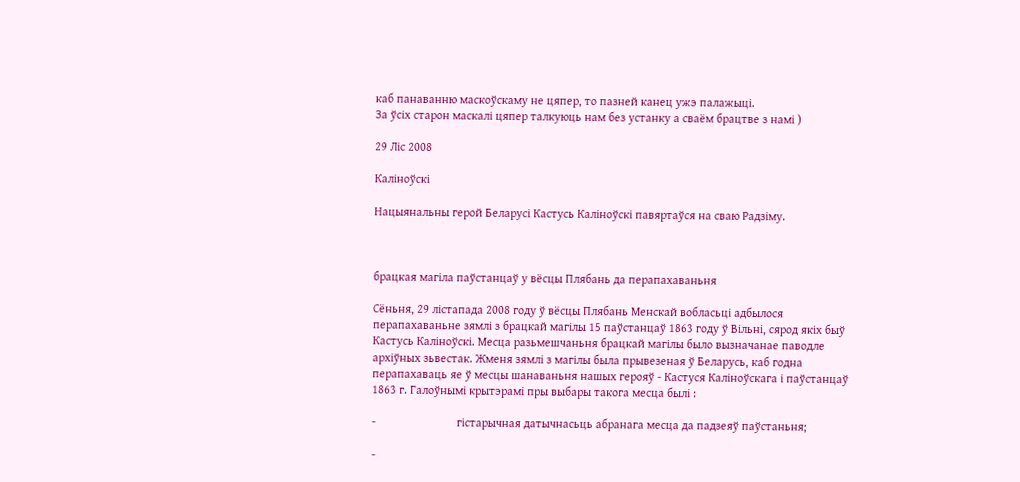каб панаванню маскоўскаму не цяпер, то пазней канец ужэ палажыці.
За ўсіх старон маскалі цяпер талкуюць нам без устанку а сваём брацтве з намі )

29 Ліс 2008

Каліноўскі

Нацыянальны герой Беларусі Кастусь Каліноўскі павяртаўся на сваю Радзіму.



брацкая магіла паўстанцаў у вёсцы Плябань да перапахаваньня

Сёньня, 29 лістапада 2008 году ў вёсцы Плябань Менскай вобласьці адбылося перапахаваньне зямлі з брацкай магілы 15 паўстанцаў 1863 году ў Вільні, сярод якіх быў Кастусь Каліноўскі. Месца разьмешчаньня брацкай магілы было вызначанае паводле архіўных зьвестак. Жменя зямлі з магілы была прывезеная ў Беларусь, каб годна перапахаваць яе ў месцы шанаваньня нашых герояў - Кастуся Каліноўскага і паўстанцаў 1863 г. Галоўнымі крытэрамі пры выбары такога месца былі :

-                           гістарычная датычнасьць абранага месца да падзеяў паўстаньня;

-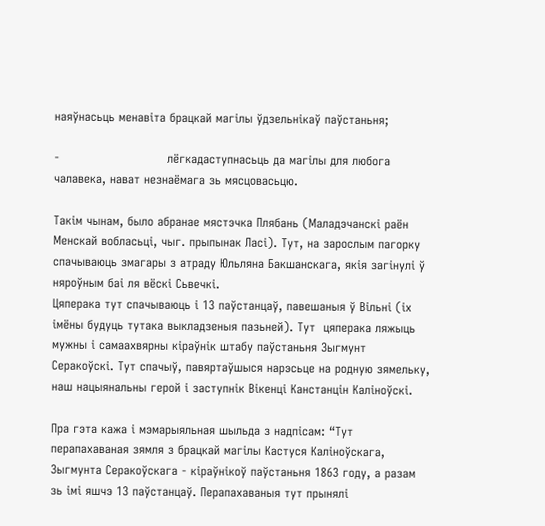наяўнасьць менавіта брацкай магілы ўдзельнікаў паўстаньня;

-                           лёгкадаступнасьць да магілы для любога чалавека, нават незнаёмага зь мясцовасьцю.

Такім чынам, было абранае мястэчка Плябань (Маладэчанскі раён Менскай вобласьці, чыг. прыпынак Ласі). Тут, на зарослым пагорку спачываюць змагары з атраду Юльляна Бакшанскага, якія загінулі ў няроўным баі ля вёскі Сьвечкі.
Цяперака тут спачываюць і 13 паўстанцаў, павешаныя ў Вільні (іх імёны будуць тутака выкладзеныя пазьней). Тут  цяперака ляжыць мужны і самаахвярны кіраўнік штабу паўстаньня Зыгмунт Серакоўскі. Тут спачыў, павяртаўшыся нарэсьце на родную зямельку, наш нацыянальны герой і заступнік Вікенці Канстанцін Каліноўскі.

Пра гэта кажа і мэмарыяльная шыльда з надпісам: “Тут перапахаваная зямля з брацкай магілы Кастуся Каліноўскага, Зыгмунта Серакоўскага - кіраўнікоў паўстаньня 1863 году, а разам зь імі яшчэ 13 паўстанцаў. Перапахаваныя тут прынялі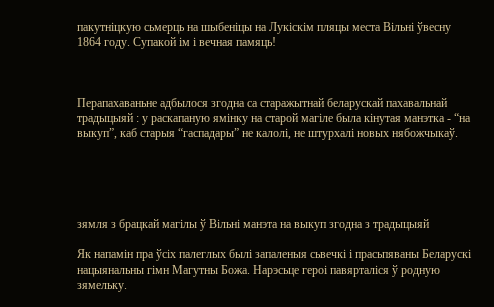пакутніцкую сьмерць на шыбеніцы на Лукіскім пляцы места Вільні ўвесну 1864 году. Супакой ім і вечная памяць!



Перапахаваньне адбылося згодна са старажытнай беларускай пахавальнай традыцыяй : у раскапаную ямінку на старой магіле была кінутая манэтка - “на выкуп”, каб старыя “гаспадары” не калолі, не штурхалі новых нябожчыкаў.





зямля з брацкай магілы ў Вільні манэта на выкуп згодна з традыцыяй

Як напамін пра ўсіх палеглых былі запаленыя сьвечкі і прасьпяваны Беларускі нацыянальны гімн Магутны Божа. Нарэсьце героі павярталіся ў родную зямельку.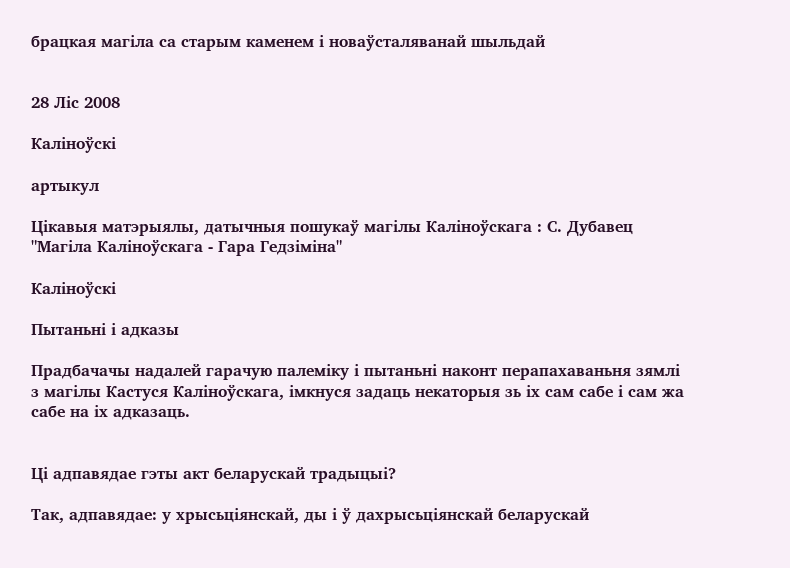брацкая магіла са старым каменем і новаўсталяванай шыльдай


28 Ліс 2008

Каліноўскі

артыкул

Цікавыя матэрыялы, датычныя пошукаў магілы Каліноўскага : С. Дубавец "Магіла Каліноўскага - Гара Гедзіміна"

Каліноўскі

Пытаньні і адказы

Прадбачачы надалей гарачую палеміку і пытаньні наконт перапахаваньня зямлі з магілы Кастуся Каліноўскага, імкнуся задаць некаторыя зь іх сам сабе і сам жа сабе на іх адказаць.


Ці адпавядае гэты акт беларускай традыцыі?

Так, адпавядае: у хрысьціянскай, ды і ў дахрысьціянскай беларускай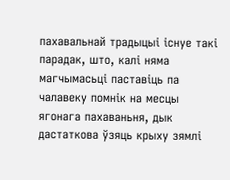пахавальнай традыцыі існуе такі парадак, што, калі няма магчымасьці паставіць па чалавеку помнік на месцы ягонага пахаваньня, дык дастаткова ўзяць крыху зямлі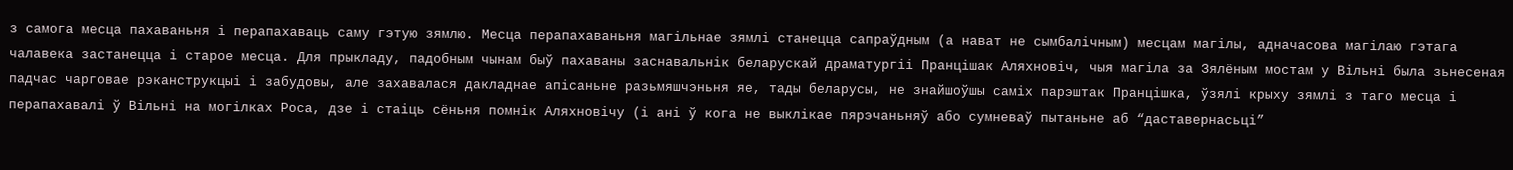з самога месца пахаваньня і перапахаваць саму гэтую зямлю. Месца перапахаваньня магільнае зямлі станецца сапраўдным (а нават не сымбалічным) месцам магілы, адначасова магілаю гэтага чалавека застанецца і старое месца. Для прыкладу, падобным чынам быў пахаваны заснавальнік беларускай драматургіі Пранцішак Аляхновіч, чыя магіла за Зялёным мостам у Вільні была зьнесеная падчас чарговае рэканструкцыі і забудовы, але захавалася дакладнае апісаньне разьмяшчэньня яе, тады беларусы, не знайшоўшы саміх парэштак Пранцішка, ўзялі крыху зямлі з таго месца і перапахавалі ў Вільні на могілках Роса, дзе і стаіць сёньня помнік Аляхновічу (і ані ў кога не выклікае пярэчаньняў або сумневаў пытаньне аб “даставернасьці”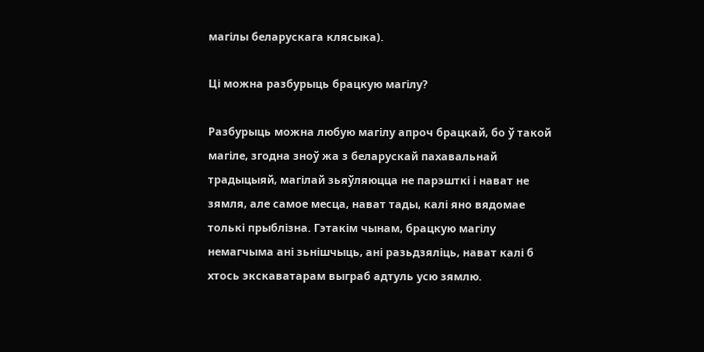магілы беларускага клясыка).

Ці можна разбурыць брацкую магілу?

Разбурыць можна любую магілу апроч брацкай, бо ў такой магіле, згодна зноў жа з беларускай пахавальнай традыцыяй, магілай зьяўляюцца не парэшткі і нават не зямля, але самое месца, нават тады, калі яно вядомае толькі прыблізна. Гэтакім чынам, брацкую магілу немагчыма ані зьнішчыць, ані разьдзяліць, нават калі б хтось экскаватарам выграб адтуль усю зямлю.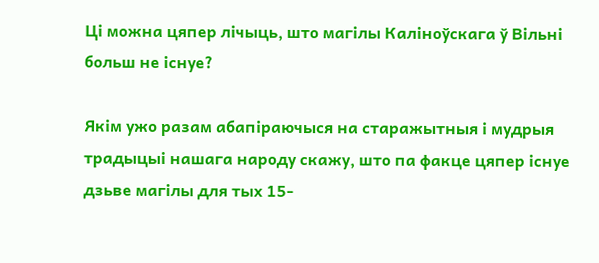Ці можна цяпер лічыць, што магілы Каліноўскага ў Вільні больш не існуе?

Якім ужо разам абапіраючыся на старажытныя і мудрыя традыцыі нашага народу скажу, што па факце цяпер існуе дзьве магілы для тых 15-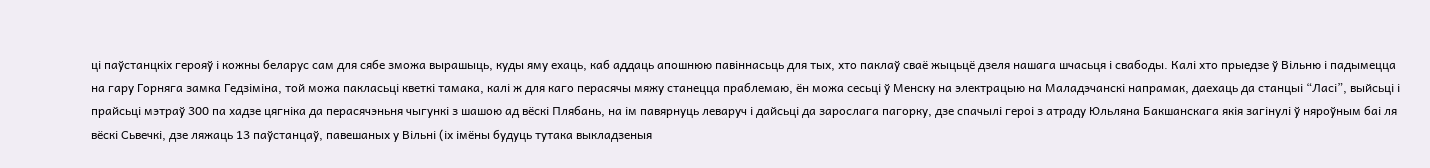ці паўстанцкіх герояў і кожны беларус сам для сябе зможа вырашыць, куды яму ехаць, каб аддаць апошнюю павіннасьць для тых, хто паклаў сваё жыцьцё дзеля нашага шчасьця і свабоды. Калі хто прыедзе ў Вільню і падымецца на гару Горняга замка Гедзіміна, той можа пакласьці кветкі тамака, калі ж для каго перасячы мяжу станецца праблемаю, ён можа сесьці ў Менску на электрацыю на Маладэчанскі напрамак, даехаць да станцыі “Ласі”, выйсьці і прайсьці мэтраў 300 па хадзе цягніка да перасячэньня чыгункі з шашою ад вёскі Плябань, на ім павярнуць леваруч і дайсьці да зарослага пагорку, дзе спачылі героі з атраду Юльляна Бакшанскага якія загінулі ў няроўным баі ля вёскі Сьвечкі, дзе ляжаць 13 паўстанцаў, павешаных у Вільні (іх імёны будуць тутака выкладзеныя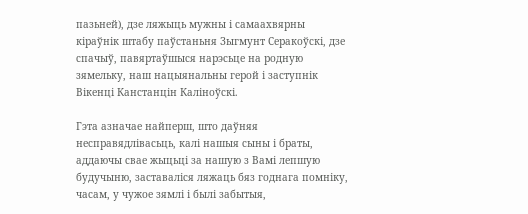пазьней), дзе ляжыць мужны і самаахвярны кіраўнік штабу паўстаньня Зыгмунт Серакоўскі, дзе спачыў, павяртаўшыся нарэсьце на родную зямельку, наш нацыянальны герой і заступнік Вікенці Канстанцін Каліноўскі.

Гэта азначае найперш, што даўняя несправядлівасьць, калі нашыя сыны і браты, аддаючы свае жыцьці за нашую з Вамі лепшую будучыню, заставаліся ляжаць бяз годнага помніку, часам, у чужое зямлі і былі забытыя,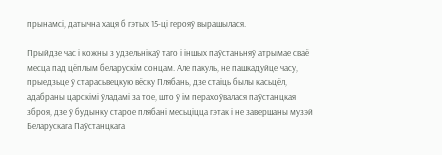прынамсі, датычна хаця б гэтых 15-ці герояў вырашылася.

Прыйдзе час і кожны з удзельнікаў таго і іншых паўстаньняў атрымае сваё месца пад цёплым беларускім сонцам. Але пакуль, не пашкадуйце часу, прыедзьце ў старасьвецкую вёску Плябань, дзе стаіць былы касьцёл, адабраны царскімі ўладамі за тое, што ў ім перахоўвалася паўстанцкая зброя, дзе ў будынку старое плябані месьціцца гэтак і не завершаны музэй Беларускага Паўстанцкага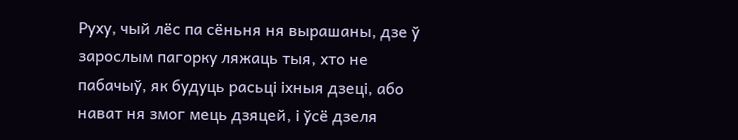Руху, чый лёс па сёньня ня вырашаны, дзе ў зарослым пагорку ляжаць тыя, хто не пабачыў, як будуць расьці іхныя дзеці, або нават ня змог мець дзяцей, і ўсё дзеля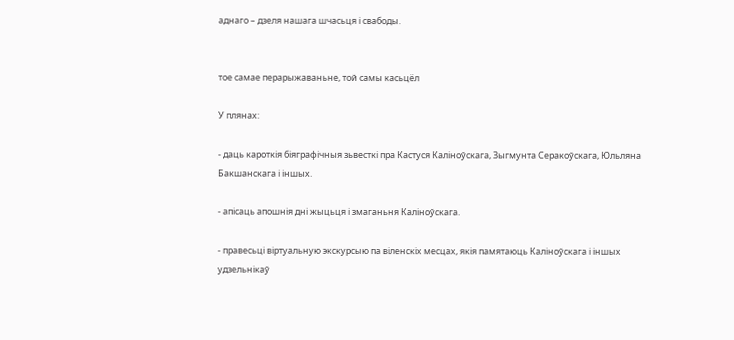аднаго – дзеля нашага шчасьця і свабоды.


тое самае перарыжаваньне, той самы касьцёл

У плянах:

- даць кароткія біяграфічныя зьвесткі пра Кастуся Каліноўскага, Зыгмунта Серакоўскага, Юльляна Бакшанскага і іншых.

- апісаць апошнія дні жыцьця і змаганьня Каліноўскага.

- правесьці віртуальную экскурсыю па віленскіх месцах, якія памятаюць Каліноўскага і іншых удзельнікаў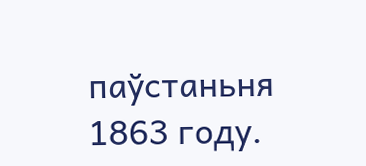паўстаньня 1863 году.